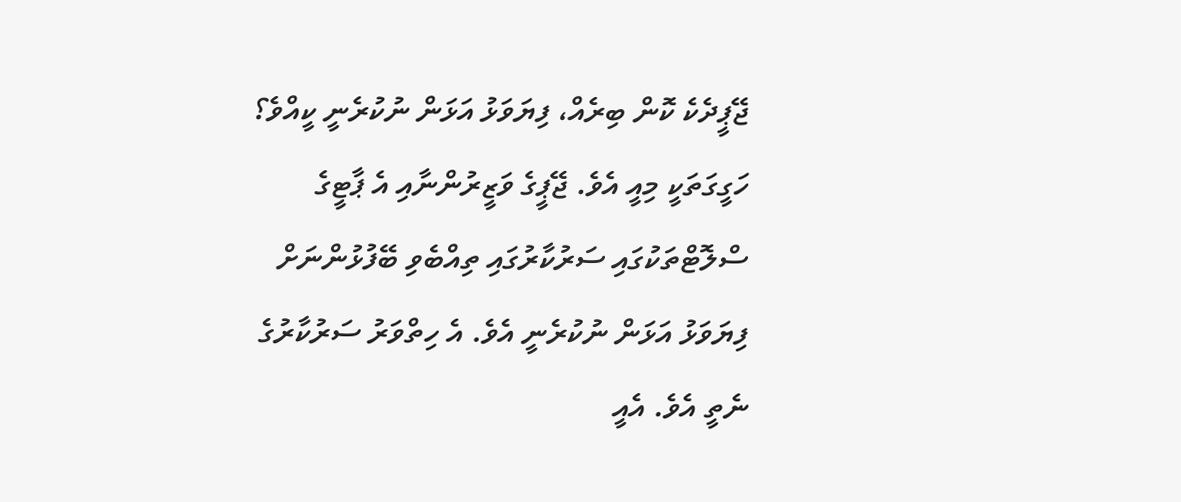ޖޭޕީދެކެ ކޮން ބިރެއް، ފިޔަވަޅު އަޅަން ނުކުރެނީ ކީއްވެ؟
ހަގީގަތަކީ މިއީ އެވެ. ޖޭޕީގެ ވަޒީރުންނާއި އެ ޕާޓީގެ ސްލޮޓްތަކުގައި ސަރުކާރުގައި ތިއްބެވި ބޭފުޅުންނަށް ފިޔަވަޅު އަޅަން ނުކުރެނީ އެވެ. އެ ހިތްވަރު ސަރުކާރުގެ ނެތީ އެވެ. އެއީ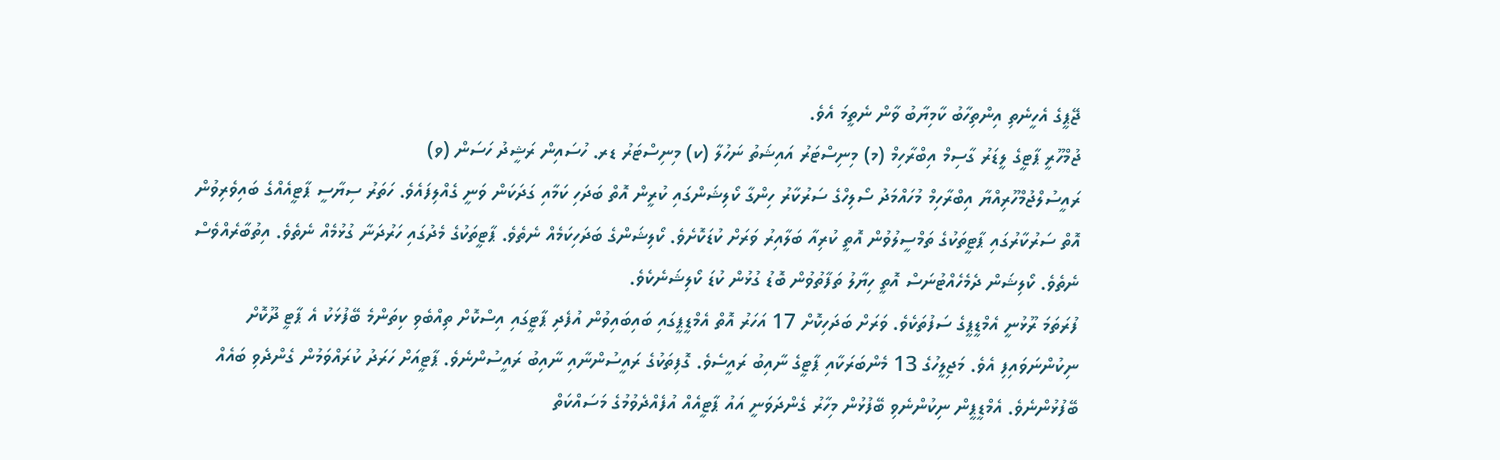ޖޭޕީގެ އެހީނެތި އިންތިހާބު ކާމިޔާބު ވާން ނެތީމަ އެވެ.
ޖުމްހޫރީ ޕާޓީގެ ލީޑަރު ގާސިމް އިބްރާހިމް (މ) މިނިސްޓަރު އައިޝަތު ނަހުލާ (ކ) މިނިސްޓަރު ޑރ. ހުސައިން ރަޝީދު ހަސަން (ވ)
ރައީސުލްޖުމްހޫރިއްޔާ އިބްރާހިމް މުހައްމަދު ސޯލިހްގެ ސަރުކާރު ހިންގާ ކޯލިޝަންގައި ކުރީން އޮތް ބަދަހި ކަމާއި ގަދަކަން ވަނީ ގެއްލިފައެވެ. ހަތަރު ސިޔާސީ ޕާޓީއެއްގެ ބައިވެރިވުން އޮތް ސަރުކާރުގައި ޕާޓީތަކުގެ ތަމްސީލުވުން އޮތީ ކުރިއާ ބަލާއިރު ވަރަށް ކުޑަކޮށެވެ. ކޯލިޝަންގެ ބަދަހިކަމެއް ނެތެވެ. ޕާޓީތަކުގެ މެދުގައި ހަރުދަނާ ގުޅުމެއް ނެތެވެ. އިތުބާރެއްވެސް ނެތެވެ. ކޯލިޝަން ދެމެހެއްޓުނަސް އޮތީ ހިޔާލު ތަފާތުވުން ބޮޑު ގުޅުން ކުޑަ ކޯލިޝަނެކެވެ.
ފުރަތަމަ ރޫޅުނީ އެމްޑީޕީގެ ސަފުތަކެވެ. ވަރަށް ބަދަހިކޮށް 17 އަހަރު އޮތް އެމްޑީޕީގައި ބައިބައިވުން އުފެދި ޕާޓީގައި އިސްކޮށް ތިއްބެވި ކިތަންމެ ބޭފުޅަކު އެ ޕާޓީ ދޫކޮށް ނިކުންނަވައިފި އެވެ. މަޖިލީހުގެ 13 މެންބަރަކާއި ޕާޓީގެ ނާއިބު ރައީސެވެ. ގޮފިތަކުގެ ރައީސުންނާއި ނާއިބު ރައީސުންނެވެ. ޕާޓީއަށް ހަރަދު ކުރައްވަމުން ގެންދެވި ބައެއް ބޭފުޅުންނެވެ. އެމްޑީޕީން ނިކުންނެވި ބޭފުޅުން މިހާރު ގެންދަވަނީ އައު ޕާޓީއެއް އުފެއްދެވުމުގެ މަސައްކަތް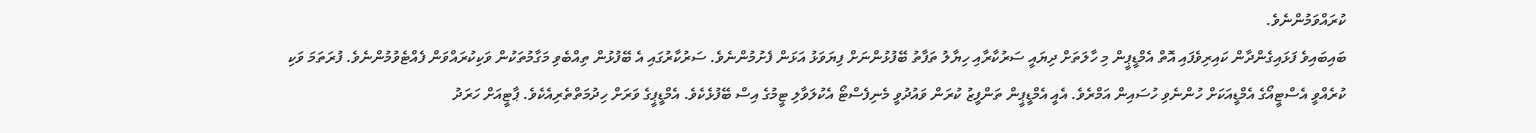ކުރައްވަމުންނެވެ.
ބައިބައިވެ ފަޅައިގެންދާން ކައިރިވެފައި އޮތް އެމްޑީޕީން މި ހާލަތަށް ދިޔައީ ސަރުކާރާއި ހިޔާލު ތަފާތު ބޭފުޅުންނަށް ފިޔަވަޅު އަޅަން ފެށުމުންނެވެ. ސަރުކާރުގައި އެ ބޭފުޅުން ތިއްބެވި މަގާމުތަކުން ވަކިކުރައްވަން ފެއްޓެވުމުންނެވެ. ފުރަތަމަ ވަކި ކުރެއްވީ އެސްޓީއޯގެ އެމްޑީއަކަށް ހުންނެވި ހުސައިން އަމްރެވެ. އެއީ އެމްޑީޕީން ތަންފީޒު ކުރަން ވައުދުވީ މެނިފެސްޓޯ އެކުލަވާލި ޓީމުގެ އިސް ބޭފުޅެކެވެ. އެމްޑީޕީގެ ވަރަށް ހިދުމަތްތެރިއެކެވެ. ޕާޓީއަށް ހަރަދު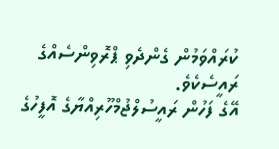ކުރައްވަމުން ގެންދެވި ޕްރޮވިންސެއްގެ ރައީސެކެވެ.
އޭގެ ފަހުން ރައީސުލްޖުމްހޫރިއްޔާގެ އޮފީހުގެ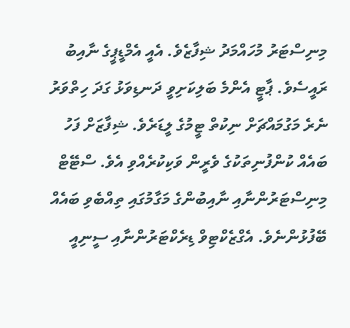މިނިސްޓަރު މުހައްމަދު ޝިފާޒެވެ. އެއީ އެމްޑީޕީގެ ނާއިބު ރައީސެވެ. ޕާޓީ އެންމެ ބަލިކަށިވީ ދަނޑިވަޅު ގަދަ ހިތްވަރު ނެރެ މަގުމައްޗަށް ނިކުތް ޓީމުގެ ލީޑަރެވެ. ޝިފާޒަށް ފަހު ބައެއް ކުންފުނިތަކުގެ ވެރީން ވަކިކުރެއްވި އެވެ. ސްޓޭޓް މިނިސްޓަރުންނާއި ނާއިބުންގެ މަގާމުގައި ތިއްބެވި ބައެއް ބޭފުޅުންނެވެ. އެގްޒެކްޓިވް ޑިރެކްޓަރުންނާއި ސީނިއީ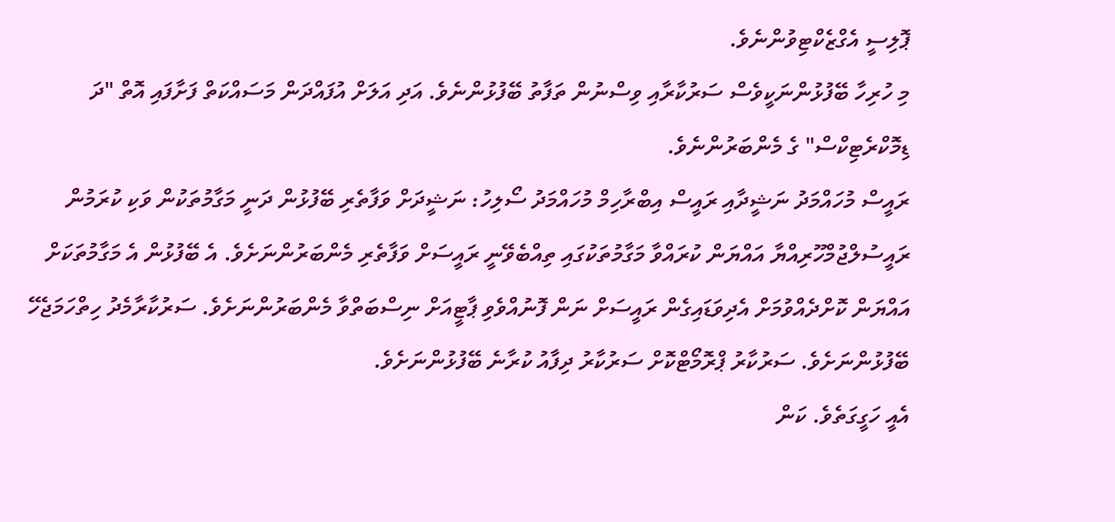ޕޮލިސީ އެގްޒެކްޓިވުންނެވެ.
މި ހުރިހާ ބޭފުޅުންނަކީވެސް ސަރުކާރާއި ވިސްނުން ތަފާތު ބޭފުޅުންނެވެ. އަދި އަލަށް އުފައްދަން މަސައްކަތް ފަށާފައި އޮތް "ދަ ޑިމޮކްރެޓިކްސް" ގެ މެންބަރުންނެވެ.
ރައީސް މުހައްމަދު ނަޝީދާއި ރައީސް އިބްރާހިމް މުހައްމަދު ސޯލިހު: ނަޝީދަށް ވަފާތެރި ބޭފުޅުން ދަނީ މަގާމުތަކުން ވަކި ކުރަމުން
ރައީސުލްޖުމްހޫރިއްޔާ އައްޔަން ކުރައްވާ މަގާމުތަކުގައި ތިއްބެވޭނީ ރައީސަށް ވަފާތެރި މެންބަރުންނަށެވެ. އެ ބޭފުޅުން އެ މަގާމުތަކަށް އައްޔަން ކޮށްދެއްވުމަށް އެދިވަޑައިގެން ރައީސަށް ނަން ފޮނުއްވެވި ޕާޓީއަށް ނިސްބަތްވާ މެންބަރުންނަށެވެ. ސަރުކާރާމެދު ހިތްހަމަޖެހޭ ބޭފުޅުންނަށެވެ. ސަރުކާރު ޕްރޮމޯޓްކޮށް ސަރުކާރު ދިފާއު ކުރާނެ ބޭފުޅުންނަށެވެ.
އެއީ ހަގީގަތެވެ. ކަން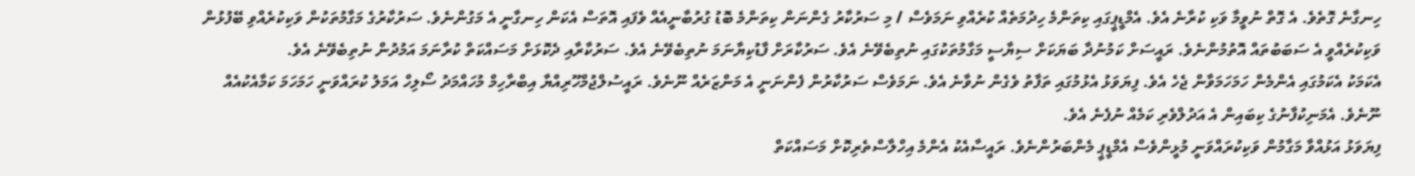ހިނގާނެ ގޮތެވެ. އެ ގޮތް ނުވީމާ ވަކި ކުރާނެ އެވެ. އެމްޑީޕީގައި ކިތަންމެ ހިދުމަތެއް ކުރެއްވި ނަމަވެސް / މި ސަރުކާރު ގެންނަން ކިތަންމެ ބޮޑު ގުރުބާނީއެއް ވެފައި އޮތަސް އެކަން ހިނގާނީ އެ މަގުންނެވެ. ސަރުކާރުގެ މަގާމުތަކުން ވަކިކުރެއްވި ބޭފުޅުން ވަކިކުރެއްވީ އެ ސަބަބުތައް އޮތުމުންނެވެ. ރައީސަށް ކަމުނުދާ ބަޔަކަށް ސިޔާސީ މަގާމުތަކުގައި ނުތިބެވޭނެ އެވެ. ސަރުކާރަށް ފާޑުކިޔާނަމަ ނުތިބެވޭނެ އެވެ. ސަރުކާރާއި ދެކޮޅަށް މަސައްކަތް ކުރާނަމަ އަމުދުން ނުތިބެވޭނެ އެވެ.
އެކަމަކު އެކަމުގައި އެންމެން ހަމަހަމަވާން ޖެހެ އެވެ. ފިޔަވަޅު އެޅުމުގައި ތަފާތު ވެގެން ނުވާނެ އެވެ. ނަމަވެސް ސަރުކާރުން ފެންނަނީ އެ މަންޒަރެއް ނޫނެވެ. ރައީސުލްޖުމްހޫރިއްޔާ އިބްރާހިމް މުހައްމަދު ސޯލިހް އަމަލު ކުރައްވަނީ ހަމަހަމަ ކަމާއެކުއެއް ނޫނެވެ. އެމަނިކުފާނުގެ ކިބައިން އެ އަދުލްވެރި ކަމެއް ނުފެނެ އެވެ.
ފިޔަވަޅު އަޅުއްވާ މަގާމުން ވަކިކުރައްވަނީ މުޅީންވެސް އެމްޑީޕީ މެންބަރުންނެވެ. ރައީސާއެކު އެންމެ އިހްލާސްތެރިކޮށް މަސައްކަތް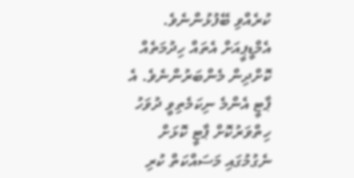ކުރެއްވި ބޭފުޅުންނެވެ. އެމްޑީޕީއަށް އެތައް ހިދުމަތެއް ކޮށްދިން މެންބަރުންނެވެ. އެ ޕާޓީ އެންމެ ނިކަމެތިވީ ދުވަހު ހިތްވަރުކޮށް ޕާޓީ ކޮޅަށް ނެގުމުގައި މަސައްކަތް ކުރި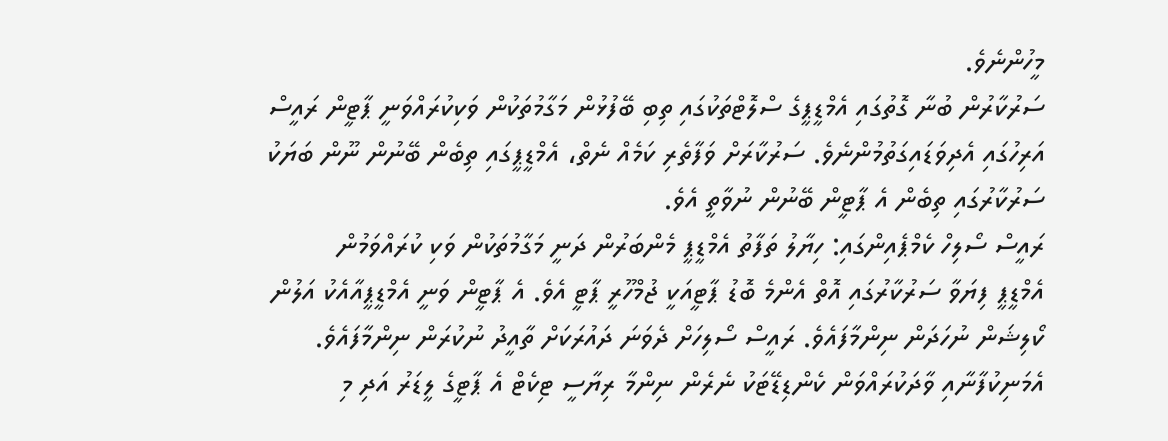މީހުންނެވެ.
ސަރުކާރުން ބުނާ ގޮތުގައި އެމްޑީޕީގެ ސްލޮޓްތަކުގައި ތިބި ބޭފުޅުން މަގާމުތަކުން ވަކިކުރައްވަނީ ޕާޓީން ރައީސް އަރިހުގައި އެދިވަޑައިގަތުމުންނެވެ. ސަރުކާރަށް ވަފާތެރި ކަމެއް ނެތް، އެމްޑީޕީގައި ތިބެން ބޭނުން ނޫން ބަޔަކު ސަރުކާރުގައި ތިބެން އެ ޕާޓީން ބޭނުން ނުވާތީ އެވެ.
ރައީސް ސޯލިހް ކެމްޕެއިންގައި: ހިޔާލު ތަފާތު އެމްޑީޕީ މެންބަރުން ދަނީ މަގާމުތަކުން ވަކި ކުރައްވަމުން
އެމްޑީޕީ ފިޔަވާ ސަރުކާރުގައި އޮތް އެންމެ ބޮޑު ޕާޓީއަކީ ޖުމްހޫރީ ޕާޓީ އެވެ. އެ ޕާޓީން ވަނީ އެމްޑީޕީއާއެކު އަލުން ކޯލިޝަން ނުހަދަން ނިންމާފައެވެ. ރައީސް ސޯލިހަށް ދެވަނަ ދައުރަކަށް ތާއީދު ނުކުރަން ނިންމާފައެވެ. އެމަނިކުފާނާއި ވާދަކުރައްވަން ކެންޑިޑޭޓަކު ނެރެން ނިންމާ ރިޔާސީ ޓިކެޓް އެ ޕާޓީގެ ލީޑަރު އަދި މި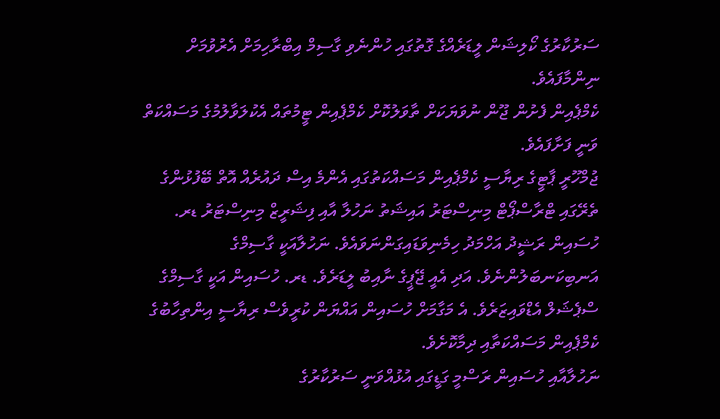ސަރުކާރުގެ ކޯލިޝަން ލީޑަރެއްގެ ގޮތުގައި ހުންނެވި ގާސިމް އިބްރާހިމަށް އެރުވުމަށް ނިންމާފައެވެ.
ކެމްޕެއިން ފެށުން ޖޫން ނުވަޔަކަށް ތާވަލުކޮށް ކެމްޕެއިން ޓީމުތައް އެކުލަވާލުމުގެ މަސައްކަތް ވަނީ ފަށާފައެވެ.
ޖުމްހޫރީ ޕާޓީގެ ރިޔާސީ ކެމްޕެއިން މަސައްކަތުގައި އެންމެ އިސް ދައުރެއް އޮތް ބޭފުޅުންގެ ތެރޭގައި ޓްރާސްޕޯޓް މިނިސްޓަރު އައިޝަތު ނަހުލާ އާއި ފިޝަރީޒް މިނިސްޓަރު ޑރ. ހުސައިން ރަޝީދު އަހްމަދު ހިމެނިވަޑައިގަންނަވައެވެ. ނަހުލާއަކީ ގާސިމްގެ އަނބިކަނބަލުންނެވެ. އަދި އެއީ ޖޭޕީގެ ނާއިބު ލީޑަރެވެ. ޑރ. ހުސައިން އަކީ ގާސިމްގެ ސްޕެޝަލް އެޑްވައިޒަރެވެ. އެ މަގާމަށް ހުސައިން އައްޔަން ކުރީވެސް ރިޔާސީ އިންތިހާބުގެ ކެމްޕެއިން މަސައްކަތާއި ދިމާކޮށެވެ.
ނަހުލާއާއި ހުސައިން ރަސްމީ ގަޑީގައި އުޅުއްވަނީ ސަރުކާރުގެ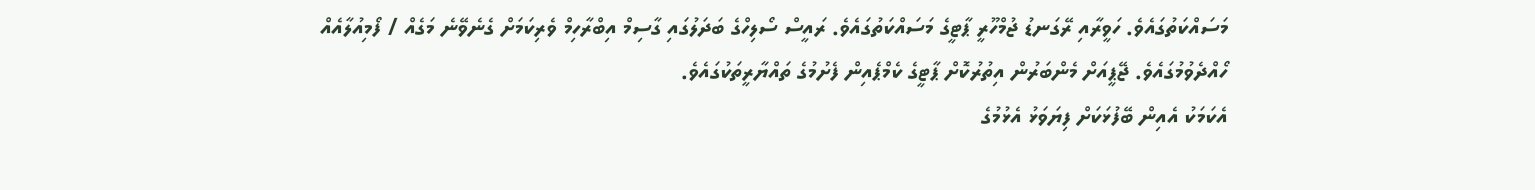މަސައްކަތުގައެވެ. ހަވީރާއި ރޭގަނޑު ޖުމްހޫރީ ޕާޓީގެ މަސައްކަތުގައެވެ. ރައީސް ސޯލިހްގެ ބަދަލުގައި ގާސިމް އިބްރާހިމް ވެރިކަމަށް ގެނެވޭނެ މަގެއް / ފޯމިއުލާއެއް ހޯއްދެވުމުގައެވެ. ޖޭޕީއަށް މެންބަރުން އިތުރުކޮށް ޕާޓީގެ ކެމްޕެއިން ފެށުމުގެ ތައްޔާރީތަކުގައެވެ.
އެކަމަކު އެއިން ބޭފުޅަކަށް ފިޔަވަޅު އެޅުމުގެ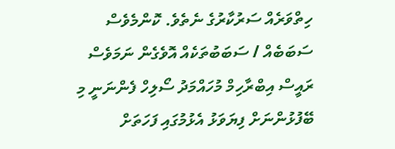ހިތްވަރެއް ސަރުކާރުގެ ނެތެވެ. ކޮންމެވެސް ސަބަބެއް / ސަބަބުތަކެއް އޮވެގެން ނަމަވެސް ރައީސް އިބްރާހިމް މުހައްމަދު ސޯލިހް ފެންނަނީ މި ބޭފުޅުންނަށް ފިޔަވަޅު އެޅުމުގައި ފަހަތަށް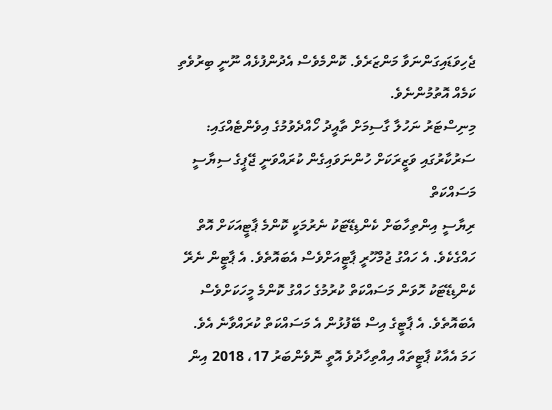ޖެހިވަޑައިގަންނަވާ މަންޒަރެވެ. ކޮންމެވެސް އެދުންފުޅެއް ނޫނީ ބިރުވެތި ކަމެއް އޮތުމުންނެވެ.
މިނިސްޓަރު ނަހުލާ ގާސިމަށް ތާއީދު ހޯއްދެވުމުގެ އިވެންޓެއްގައި: ސަރުކާރުގައި ވަޒީރަކަށް ހުންނަވައިގެން ކުރައްވަނީ ޖޭޕީގެ ސިޔާސީ މަސައްކަތް
ރިޔާސީ އިންތިހާބަށް ކެންޑިޑޭޓަކު ނެރުމަކީ ކޮންމެ ޕާޓީއަކަށް އޮތް ހައްގެކެވެ. އެ ހައްގު ޖުމްހޫރީ ޕާޓީއަށްވެސް އެބައޮތެވެ. އެ ޕާޓީން ނެރޭ ކެންޑިޑޭޓަކު ހޮވަން މަސައްކަތް ކުރުމުގެ ހައްގު ކޮންމެ މީހަކަށްވެސް އެބައޮތެވެ. އެ ޕާޓީގެ އިސް ބޭފުޅުން އެ މަސައްކަތް ކުރައްވާނެ އެވެ.
ހަމަ އެއާކު ޕާޓީތައް އިއްތިހާދުވެ އޮތީ ނޮވެންބަރު 17، 2018 އިން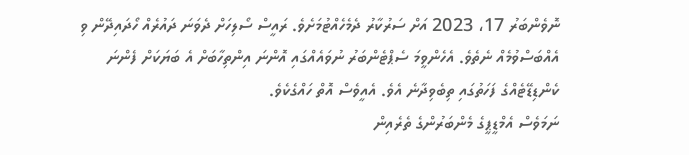ނޮވެންބަރު 17، 2023 އަށް ސަރުކާރު ދެމެހެއްޓުމަށެވެ. ރައީސް ސޯލިހަށް ދެވަނަ ދައުރެއް ހޯދައިދޭން ވި އެއްބަސްވުމެއް ނެތެވެ. އެހެންވީމަ ސެޕްޓެންބަރު ނުވައެއްގައި އޮންނަ އިންތިހާބަށް އެ ބަޔަކަށް ފެންނަ ކެންޑިޑޭޓެއްގެ ފަހަތުގައި ތިބެވިދާނެ އެވެ. އެއީވެސް އޮތް ހައްގެކެވެ.
ނަމަވެސް އެމްޑީޕީގެ މެންބަރުންގެ ތެރެއިން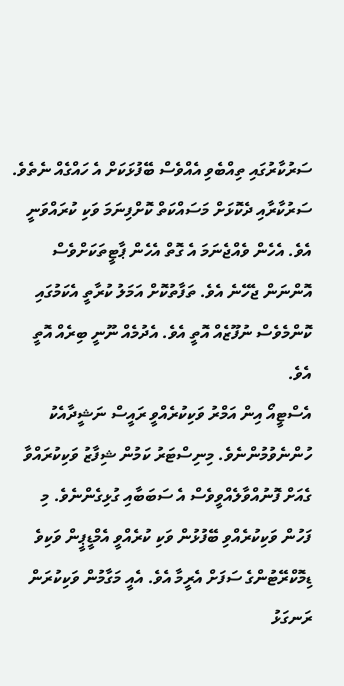ސަރުކާރުގައި ތިއްބެވި އެއްވެސް ބޭފުޅަކަށް އެ ހައްގެއް ނެތެވެ. ސަރުކާރާއި ދެކޮޅަށް މަސައްކަތް ކޮށްފިނަމަ ވަކި ކުރައްވަނީ އެވެ. އެހެން ވެއްޖެނަމަ އެ ގޮތް އެހެން ޕާޓީތަކަށްވެސް އޮންނަން ޖެހޭނެ އެވެ. ތަފާތުކޮށް އަމަލު ކުރާތީ އެކަމުގައި ކޮންމެވެސް ނުފޫޒެއް އޮތީ އެވެ. އެދުމެއް ނޫނީ ބިރެއް އޮތީ އެވެ.
އެސްޓީއޯ އިން އަމްރު ވަކިކުރެއްވީ ރައީސް ނަޝީދާއެކު ހުންނެވުމުންނެވެ. މިނިސްޓަރު ކަމުން ޝިފާޒު ވަކިކުރައްވާ ގެއަށް ފޮނުއްވާލެއްވީވެސް އެ ސަބަބާއި ގުޅިގެންނެވެ. މި ފަހުން ވަކިކުރެއްވި ބޭފުޅުން ވަކި ކުރެއްވީ އެމްޑީޕީން ވަކިވެ ޑިމޮކްރޭޓުންގެ ސަފަށް އެރީމާ އެވެ. އެއީ މަގާމުން ވަކިކުރަން ރަނގަޅު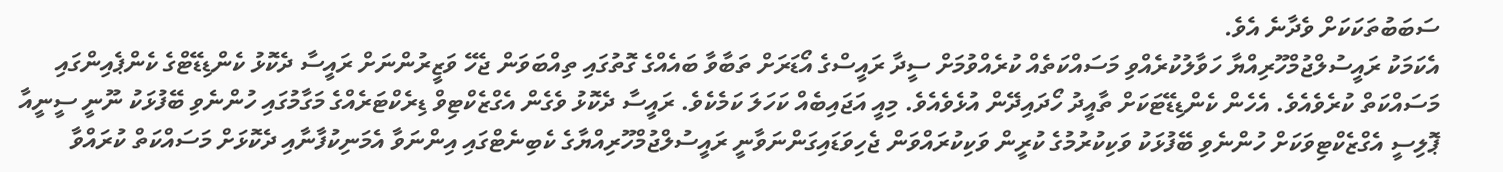ސަބަބުތަކަކަށް ވެދާނެ އެވެ.
އެކަމަކު ރައީސުލްޖުމްހޫރިއްޔާ ހަވާލުކުރެއްވި މަސައްކަތެއް ކުރެއްވުމަށް ސީދާ ރައީސްގެ އޯޑަރަށް ތަބާވާ ބައެއްގެ ގޮތުގައި ތިއްބަވަން ޖެހޭ ވަޒީރުންނަށް ރައީސާ ދެކޮޅު ކެންޑިޑޭޓްގެ ކެންޕެއިންގައި މަސައްކަތް ކުރެވެއެވެ. އެހެން ކެންޑިޑޭޓަކަށް ތާއީދު ހޯދައިދޭން އުޅެވެއެވެ. މިއީ އަޖައިބެއް ކަހަލަ ކަމެކެވެ. ރައީސާ ދެކޮޅު ވެގެން އެގްޒެކްޓިވް ޑިރެކްޓަރެއްގެ މަގާމުގައި ހުންނެވި ބޭފުޅަކު ނޫނީ ސީނީއާ ޕޮލިސީ އެގްޒެކްޓިވަކަށް ހުންނެވި ބޭފުޅަކު ވަކިކުރުމުގެ ކުރީން ވަކިކުރައްވަން ޖެހިވަޑައިގަންނަވާނީ ރައީސުލްޖުމްހޫރިއްޔާގެ ކެބިނެޓްގައި އިންނަވާ އެމަނިކުފާނާއި ދެކޮޅަށް މަސައްކަތް ކުރައްވާ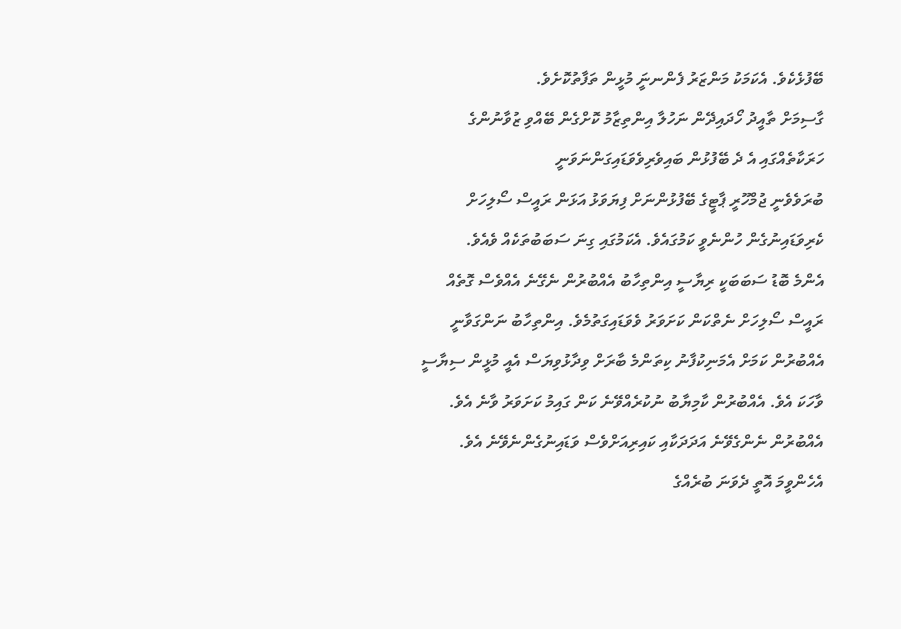ބޭފުޅެކެވެ. އެކަމަކު މަންޒަރު ފެންނނަީ މުޅީން ތަފާތުކޮށެވެ.
ގާސިމަށް ތާއީދު ހޯދައިދޭން ނަހުލާ އިންތިޒާމު ކޮށްގެން ބޭއްވި ޒުވާނުންގެ ހަރަކާތެއްގައި އެ ދެ ބޭފުޅުން ބައިވެރިވެވަޑައިގަންނަވަނީ
ބުރަވެވެނީ ޖުމްހޫރީ ޕާޓީގެ ބޭފުޅުންނަށް ފިޔަވަޅު އަޅަން ރައީސް ސޯލިހަށް ކެރިވަޑައިނުގެން ހުންނެވީ ކަމުގައެވެ. އެކަމުގައި ގިނަ ސަބަބުތަކެއް ވެއެވެ.
އެންމެ ބޮޑު ސަބަބަކީ ރިޔާސީ އިންތިހާބު އެއްބުރުން ނެގޭނެ އެއްވެސް ގޮތެއް ރައީސް ސޯލިހަށް ނެތްކަން ކަށަވަރު ވެވަޑައިގަތުމެވެ. އިންތިހާބު ނަންގަވާނީ އެއްބުރުން ކަމަށް އެމަނިކުފާނު ކިތަންމެ ބާރަށް ވިދާޅުވިޔަސް އެއީ މުޅީން ސިޔާސީ ވާހަކަ އެވެ. އެއްބުރުން ކާމިޔާބު ނުކުރެއްވޭނެ ކަން ގައިމު ކަށަވަރު ވާނެ އެވެ. އެއްބުރުން ނެންގެވޭނެ އަދަދަކާއި ކައިރިއަށްވެސް ވަޑައިނުގެންނެވޭނެ އެވެ.
އެހެންވީމަ އޮތީ ދެވަނަ ބުރެއްގެ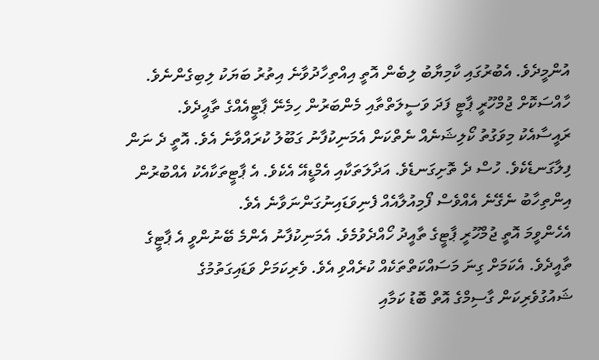އުންމީދެވެ. އެބުރުގައި ކާމިޔާބު ލިބެން އޮތީ އިއްތިހާދުވާނެ އިތުރު ބަޔަކު ލިބިގެންނެވެ. ހާއްސަކޮށް ޖުމްހޫރީ ޕާޓީ ފަދަ ވަސީލަތްތާއި މެންބަރުން ހިމެނޭ ޕާޓީއެއްގެ ތާއީދެވެ. ރައީސާއެކު މިވަގުތު ކޯލިޝަނެއް ނެތްކަން އެމަނިކުފާނު ގަބޫލު ކުރައްވާނެ އެވެ. އޮތީ ދެ ނަން ފިލާގަނޑެކެވެ. ހުސް ދެ ތޮށިގަނޑެވެ. އަދާލަތަކާއި އެމްޑީއޭ އެކެވެ. އެ ޕާޓީތަކާއެކު އެއްބުރުން އިންތިހާބު ނެގޭނެ އެއްވެސް ފޯމިއުލާއެއް ފެނިވަޑައިނުގަންނަވާނެ އެވެ.
އެހެންވީމަ އޮތީ ޖުމްހޫރީ ޕާޓީގެ ތާއީދު ހޯއްދެވުމެވެ. އެމަނިކުފާނު އެންމެ ބޭނުންވީ އެ ޕާޓީގެ ތާއީދެވެ. އެކަމަށް ގިނަ މަސައްކަތްތަކެއް ކުރެއްވި އެވެ. ވެރިކަމަށް ވަޑައިގަތުމުގެ ޝައުގުވެރިކަން ގާސިމްގެ އޮތް ބޮޑު ކަމާއި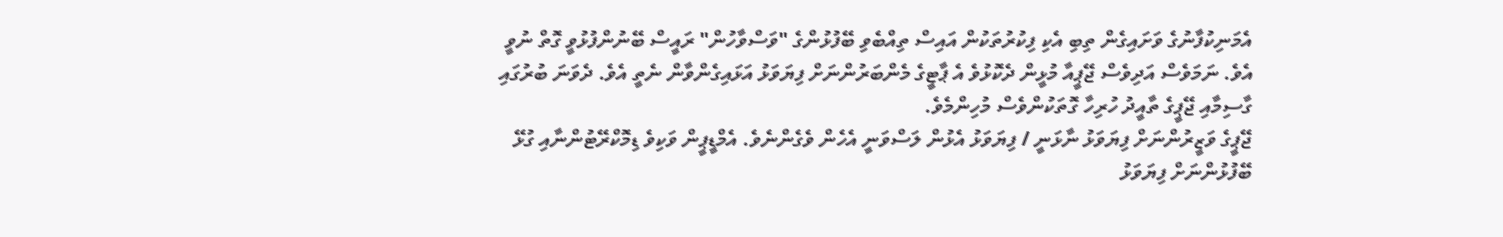އެމަނިކުފާނުގެ ވަށައިގެން ތިބި އެކި ފިކުރުތަކުން އައިސް ތިއްބެވި ބޭފުޅުންގެ "ވަސްވާހުން" ރައީސް ބޭނުންފުޅުވީ ގޮތް ނުވީ އެވެ. ނަމަވެސް އަދިވެސް ޖޭޕީއާ މުޅީން ދެކޮޅުވެ އެ ޕާޓީގެ މެންބަރުންނަށް ފިޔަވަޅު އަޅައިގެންވާން ނެތީ އެވެ. ދެވަނަ ބުރުގައި ގާސިމާއި ޖޭޕީގެ ތާއީދު ހުރިހާ ގޮތަކުންވެސް މުހިންމެވެ.
ޖޭޕީގެ ވަޒީރުންނަށް ފިޔަވަޅު ނާޅަނީ / ފިޔަވަޅު އެޅުން ލަސްވަނީ އެހެން ވެގެންނެވެ. އެމްޑީޕީން ވަކިވެ ޑިމޮކްރޭޓުންނާއި ގުޅޭ ބޭފުޅުންނަށް ފިޔަވަޅު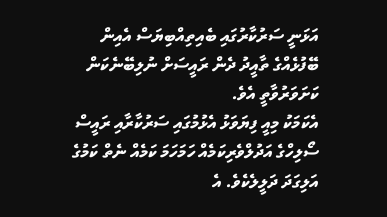އަޅަނީ ސަރުކާރުގައި ބެއިތިއްބިޔަސް އެއިން ބޭފުޅެއްގެ ތާއީދު ދެން ރައީސަށް ނުލިބޭނެކަން ކަށަވަރުވާތީ އެވެ.
އެކަމަކު މިއީ ފިޔަވަޅު އެޅުމުގައި ސަރުކާރާއި ރައީސް ސޯލިހްގެ އަދުލްވެރިކަމެއް ހަމަހަމަ ކަމެއް ނެތް ކަމުގެ އަލިގަދަ ދަލީލެކެވެ. އެ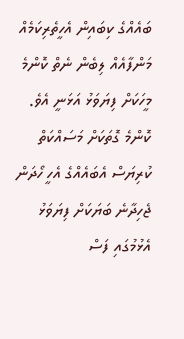ބައެއްގެ ކިބައިން އެހީތެރިކަމެއް މަންފާއެއް ލިބެން ނެތް ކޮންމެ މީހަކަށް ފިޔަވަޅު އަޅަނީ އެވެ. ކޮންމެ ގޮތަކަށް މަސައްކަތް ކުރިޔަސް އެބައެއްގެ އެހީ ހޯދަން ޖެހިދާނެ ބަޔަކަށް ފިޔަވަޅު އެޅުމުގައި ފަސް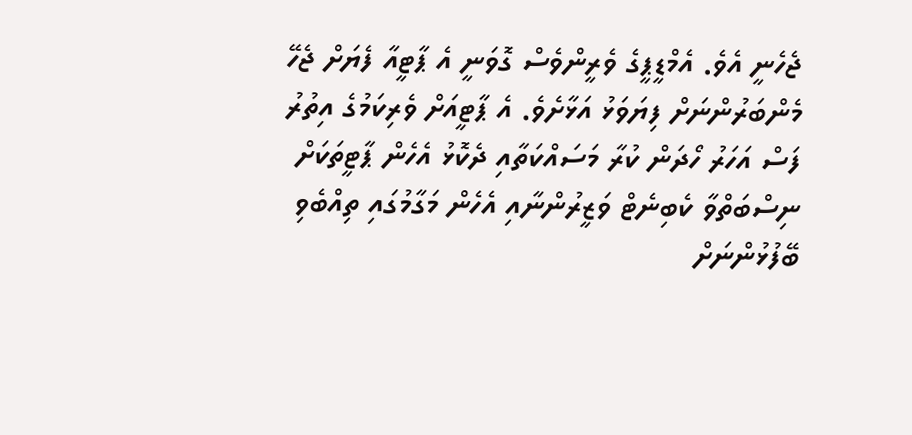ޖެހެނީ އެވެ. އެމްޑީޕީގެ ވެރީންވެސް ގޮވަނީ އެ ޕާޓީއާ ފެޔަށް ޖެހޭ މެންބަރުންނަށް ފިޔަވަޅު އަޅާށެވެ. އެ ޕާޓީއަށް ވެރިކަމުގެ އިތުރު ފަސް އަހަރު ހޯދަން ކުރާ މަސައްކަތާއި ދެކޮޅު އެހެން ޕާޓީތަކަށް ނިސްބަތްވާ ކެބިނެޓް ވަޒީރުންނާއި އެހެން މަގާމުގައި ތިއްބެވި ބޭފުޅުންނަށް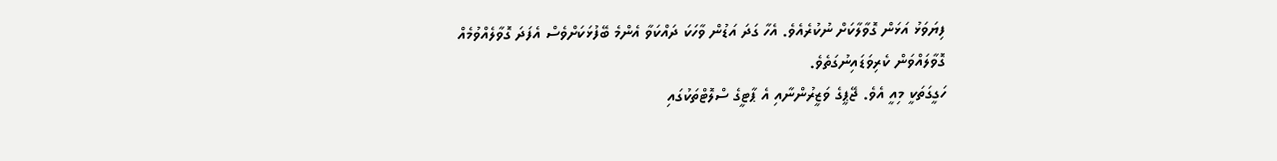ފިޔަވަޅު އަޅަން ގޮވާލާކަށް ނުކުރެއެވެ. އެހާ ގަދަ އަޑުން ވާހަކަ ދައްކަވާ އެންމެ ބޭފުޅަކަށްވެސް އެފަދަ ގޮވާލެއްވުމެއް ގޮވާލައްވަން ކެރިވަޑައިނުގަތެވެ.
ހަގީގަތަކީ މިއީ އެވެ. ޖޭޕީގެ ވަޒީރުންނާއި އެ ޕާޓީގެ ސްލޮޓްތަކުގައި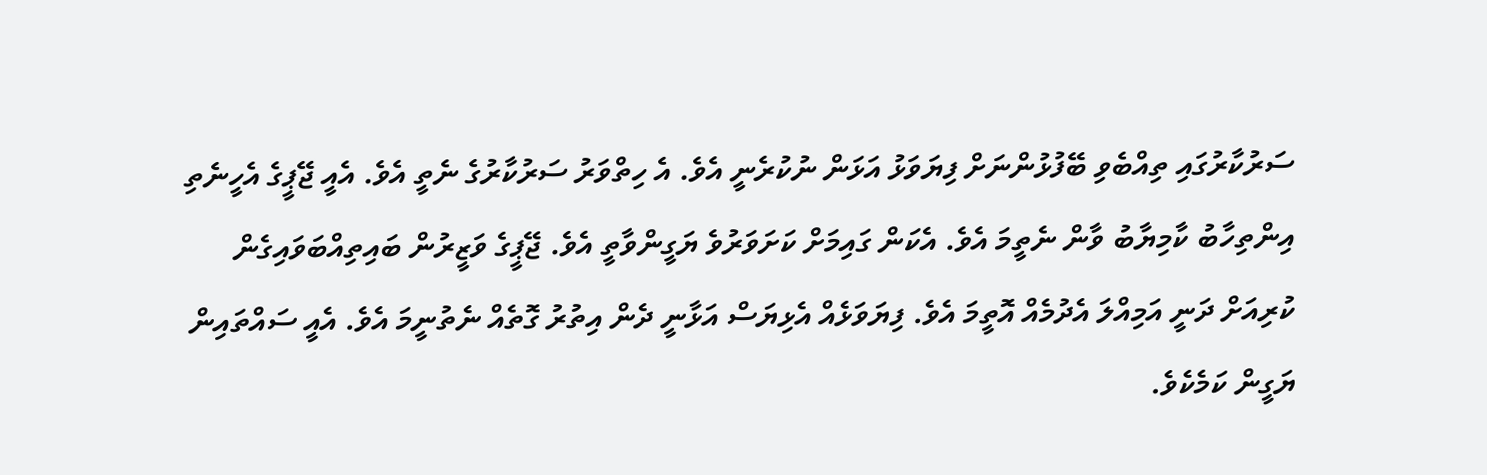ސަރުކާރުގައި ތިއްބެވި ބޭފުޅުންނަށް ފިޔަވަޅު އަޅަން ނުކުރެނީ އެވެ. އެ ހިތްވަރު ސަރުކާރުގެ ނެތީ އެވެ. އެއީ ޖޭޕީގެ އެހީނެތި އިންތިހާބު ކާމިޔާބު ވާން ނެތީމަ އެވެ. އެކަން ގައިމަށް ކަށަވަރުވެ ޔަގީންވާތީ އެވެ. ޖޭޕީގެ ވަޒީރުން ބައިތިއްބަވައިގެން ކުރިއަށް ދަނީ އަމިއްލަ އެދުމެއް އޮތީމަ އެވެ. ފިޔަވަޅެއް އެޅިޔަސް އަޅާނީ ދެން އިތުރު ގޮތެއް ނެތުނީމަ އެވެ. އެއީ ސައްތައިން ޔަގީން ކަމެކެވެ.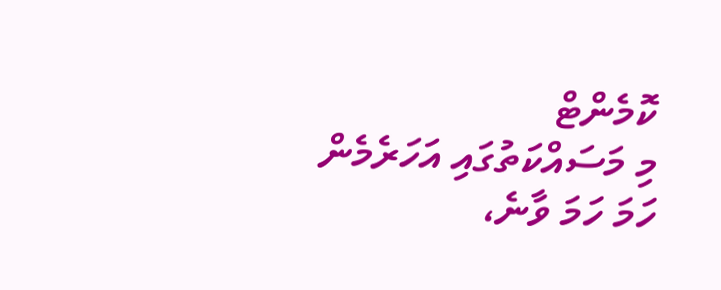ކޮމެންޓް
މި މަސައްކަތުގައި އަހަރެމެން ހަމަ ހަމަ ވާނެ،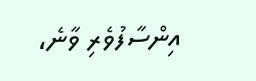އިންސާފުވެރި ވާނެ،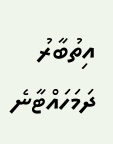އިތުބާރު ދަމަހައްޓާނެ